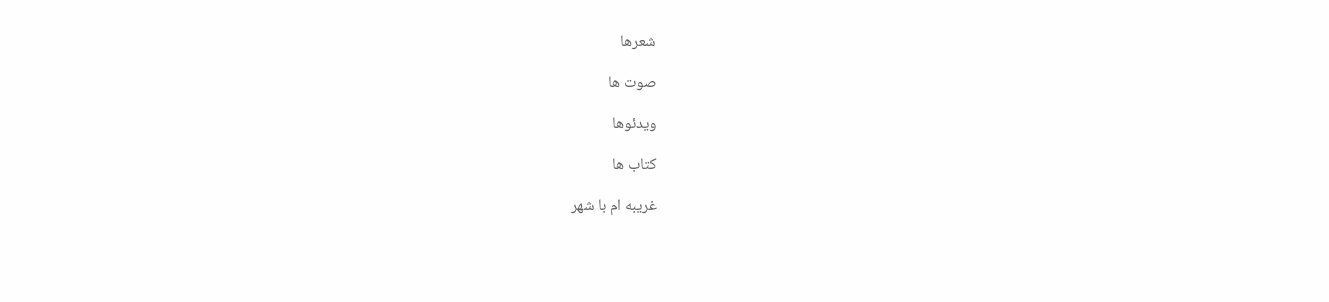شعرها

صوت ها

ویدئوها

کتاب ها

غريبه ام با شهر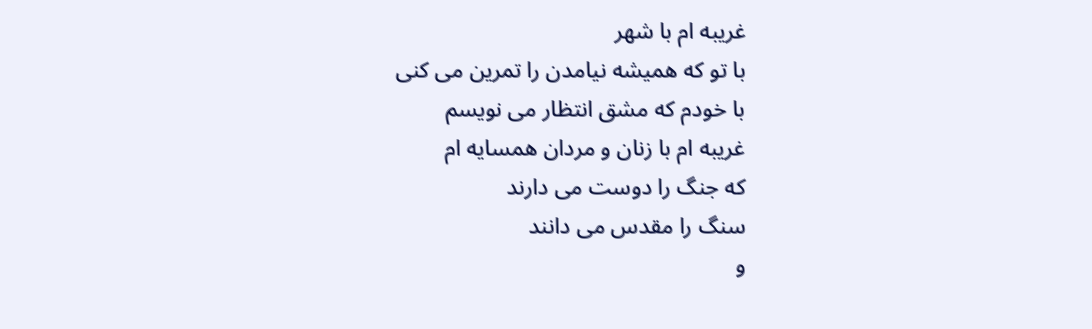غريبه ام با شهر
با تو كه هميشه نيامدن را تمرين می كنی
با خودم كه مشق انتظار می نويسم
غريبه ام با زنان و مردان همسايه ام
كه جنگ را دوست می دارند
سنگ را مقدس می دانند
و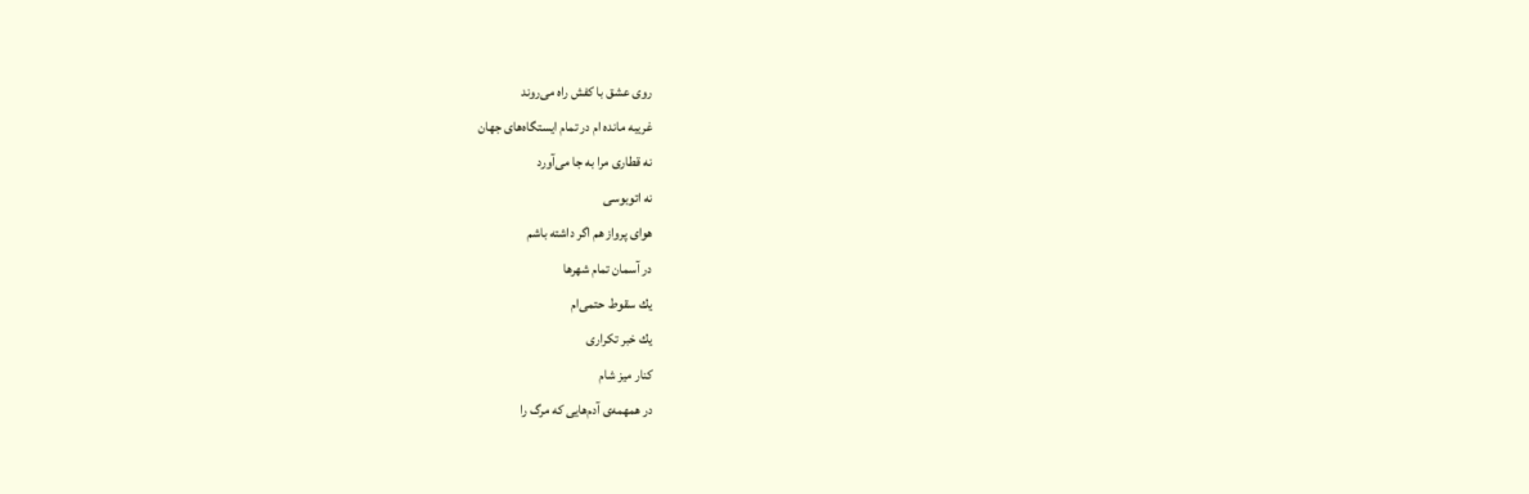روی عشق با كفش راه می‌روند
غريبه مانده ام در تمام ايستگاه‌های جهان
نه قطاری مرا به جا می‌آورد
نه اتوبوسی
هوای پرواز هم اگر داشته باشم
در آسمان تمام شهرها
يك سقوط حتمی‌ام
يك خبر تكراری
كنار ميز شام
در همهمه‌ی آدم‌هایی كه مرگ را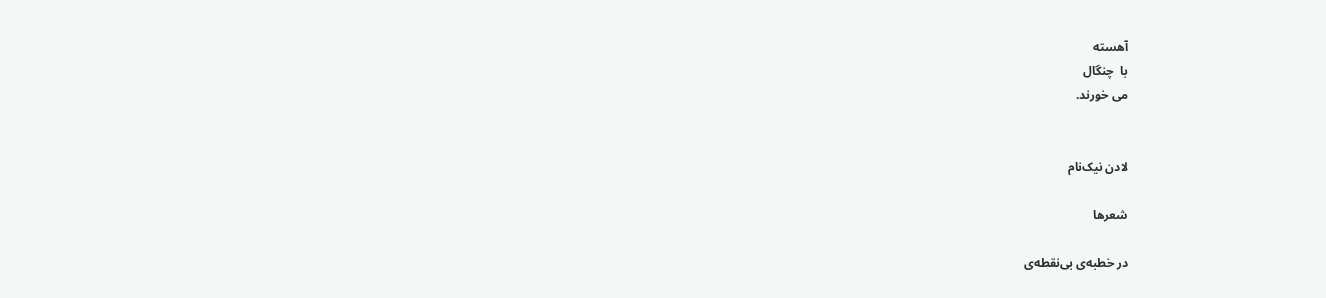آهسته
با  چنگال
می‌ خورند.


لادن نیک‌نام

شعرها

در خطبه‌ی بی‌نقطه‌ی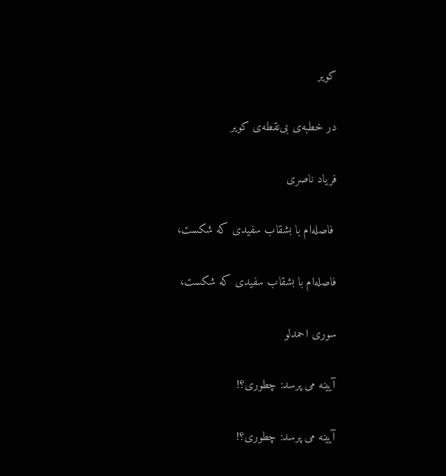کویر

در خطبه‌ی بی‌نقطه‌ی کویر

فریاد ناصری

 فاصله‌ام با بشقاب سفیدى كه شكست،

فاصله‌ام با بشقاب سفیدى كه شكست،

سوری احمدلو

آیینه می پرسد: چطوری؟!

آیینه می پرسد: چطوری؟!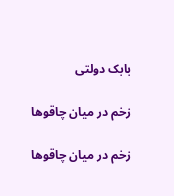بابک دولتی

زخم در میان چاقوها

زخم در میان چاقوها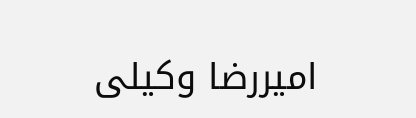امیررضا وکیلی